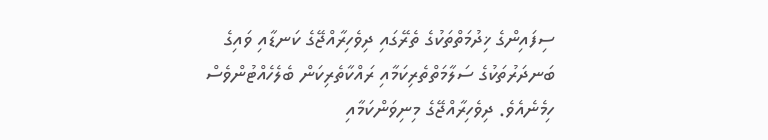ސިފައިންގެ ޚިދުމަތްތަކުގެ ތެރޭގައި ދިވެހިރާއްޖޭގެ ކަނޑާއި ވައިގެ ބަނދަރުތަކުގެ ސަލާމަތްތެރިކަމާއި ރައްކާތެރިކަން ބެލެހެއްޓުންވެސް ހިމެނެއެވެ. ދިވެހިރާއްޖޭގެ މިނިވަންކަމާއި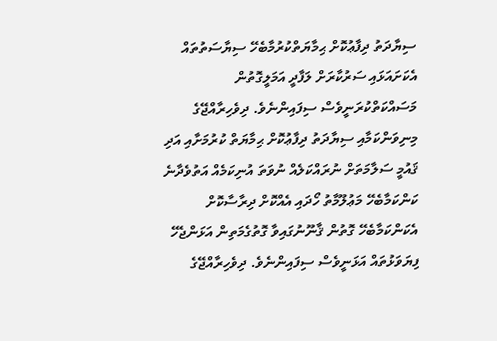ސިޔާދަތު ދިފާޢުކޮށް ޙިމާޔަތްކުރުމާބެހޭ ސިޔާސަތުތައް އެކަށައަޅައި ސަރުކާރަށް ލަފާދީ އަމަލީގޮތުން މަސައްކަތްކުރަނީވެސް ސިފައިންނެވެ. ދިވެހިރާއްޖޭގެ މިނިވަންކަމާއި ސިޔާދަތު ދިފާޢުކޮށް ޙިމާޔަތް ކުރުމަށާއި އަދި ޤައުމީ ސަލާމަތަށް ނުރައްކަލެއް ނުވަތަ އުނިކަމެއް އަތުވެދާނެ ކަންކަމާބެހޭ މަޢުލޫމާތު ހޯދައި އެއްކޮށް ދިރާސާކޮށް އެކަންކަމާބެހޭ ގޮތުން ޤާނޫނުގައިވާ ގޮތުގެމަތިން އަޅަންޖެހޭ ފިޔަވަޅުތައް އަޅަނީވެސް ސިފައިންނެވެ. ދިވެހިރާއްޖޭގެ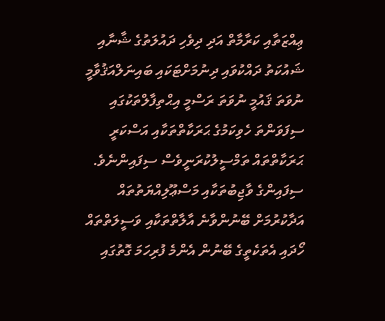ޢިއްޒަތާއި ކަރާމާތް އަދި ދިވެހި ދައުލަތުގެ ޝާނާއި ޝައުކަތު ދައްކުވައި ދިނުމަށްޓަކައި ބައިނަލްއަޤުވާމީ ނުވަތަ ޤައުމީ ނުވަތަ ރަސްމީ އިޙްތިފާލްތަކުގައި ސިފަވަންތަ ހެވިކަމުގެ ޙަރަކާތްތަކާއި އަސްކަރީ ޙަރަކާތްތައް ތަމްސީލުކުރަނީވެސް ސިފައިންނެވެ. ސިފައިންގެ ވާޖިބުތަކާއި މަސްޢޫލިއްޔަތުތައް އަދާކުރުމަށް ބޭނުންވާނެ އާލާތްތަކާއި ވަސީލަތްތައް ހޯދައި އެތަކެތީގެ ބޭނުން އެންމެ ފުރިހަމަ ގޮތުގައި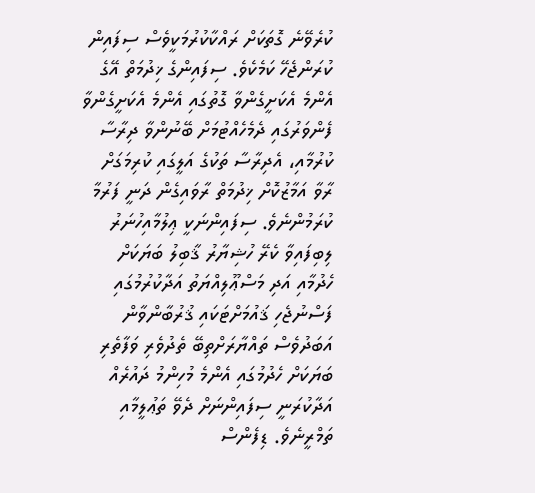ކުރެވޭނެ ގޮތަކަށް ރައްކާކުރުމަކީވެސް ސިފައިން ކުރަންޖެހޭ ކަމެކެވެ. ސިފައިންގެ ޚިދުމަތް އޭގެ އެންމެ އެކަށީގެންވާ ގޮތުގައި އެންމެ އެކަށީގެންވާ ފެންވަރުގައި ދެމެހެއްޓުމަށް ބޭނުންވާ ދިރާސާ ކުރުމާއި، އެދިރާސާ ތަކުގެ އަލީގައި ކުރިމަގަށް ރާވާ އަމާޒުކޮށް ޚިދުމަތް ރާވައިގެން ދަނީ ފަރުމާ ކުރަމުންނެވެ. ސިފައިންނަކީ ޢިލުމާއިހުނަރު ލިބިފައިވާ ކެރޭ ހުޝިޔާރު ޤާބިލު ބަޔަކަށް ހެދުމާއި އަދި މަސްޢޫލިއްޔަތު އަދާކުރުމުގައި ފަސްނުޖެހި ޤައުމަށްޓަކައި ޤުރުބާންވާން އަބަދުވެސް ތައްޔާރަށްތިބޭ ތެދުވެރި ވަފާތެރި ބަޔަކަށް ހެދުމުގައި އެންމެ މުހިންމު ދައުރެއް އަދާކުރަނީ ސިފައިންނަށް ދެވޭ ތަޢުލީމާއި ތަމްރީނެވެ. ޑިފެންސް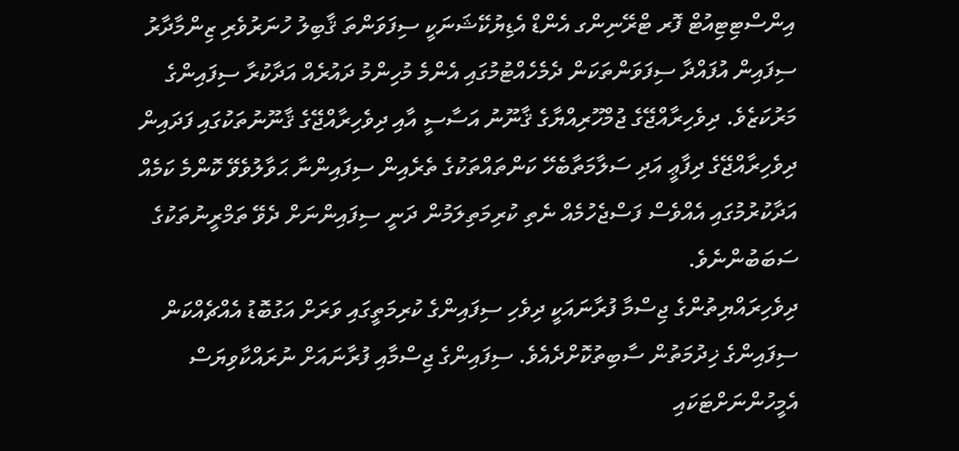އިންސްޓިޓިއުޓް ފޮރ ޓްރޭނިންގ އެންޑް އެޑިޔުކޭޝަނަކީ ސިފަވަންތަ ޤާބިލު ހުނަރުވެރި ޒިންމާދާރު ސިފައިން އުފައްދާ ސިފަވަންތަކަން ދެމެހެއްޓުމުގައި އެންމެ މުހިންމު ދައުރެއް އަދާކުރާ ސިފައިންގެ މަރުކަޒެވެ. ދިވެހިރާއްޖޭގެ ޖުމްހޫރިއްޔާގެ ޤާނޫނު އަސާސީ އާއި ދިވެހިރާއްޖޭގެ ޤާނޫނުތަކުގައި ފަދައިން ދިވެހިރާއްޖޭގެ ދިފާޢީ އަދި ސަލާމަތާބެހޭ ކަންތައްތަކުގެ ތެރެއިން ސިފައިންނާ ޙަވާލުވެވޭ ކޮންމެ ކަމެއް އަދާކުރުމުގައި އެއްވެސް ފަސްޖެހުމެއް ނެތި ކުރިމަތިލަމުން ދަނީ ސިފައިންނަށް ދެވޭ ތަމްރީނުތަކުގެ ސަބަބުންނެވެ.
ދިވެހިރައްޔިތުންގެ ޖިސްމާ ފުރާނައަކީ ދިވެހި ސިފައިންގެ ކުރިމަތީގައި ވަރަށް އަގުބޮޑު އެއްޗެއްކަން ސިފައިންގެ ޚިދުމަތުން ސާބިތުކޮށްދެއެވެ. ސިފައިންގެ ޖިސްމާއި ފުރާނައަށް ނުރައްކާވިޔަސް އެމީހުންނަށްޓަކައި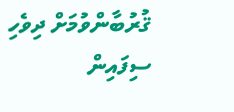ޤުރުބާންވުމަށް ދިވެހި ސިފައިން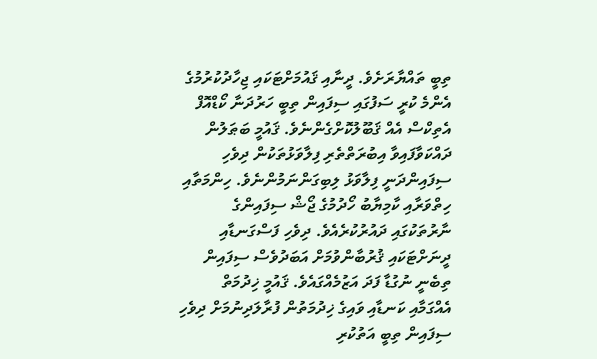ތިބީ ތައްޔާރަށެވެ. ދީނާއި ޤައުމަށްޓަކައި ޖިހާދުކުރުމުގެ އެންމެ ކުރީ ސަފުގައި ސިފައިން ތިބީ ހަރުދަނާ ކޯޑްއޮފް އެތިކްސް އެއް ޤަބޫލުކޮށްގެންނެވެ. ޤައުމީ ބަޠަލުން ދައްކަވާފައިވާ އިބުރަތްތެރި ފިލާވަޅުތަކުން ދިވެހި ސިފައިންދަނީ ފިލާވަޅު ލިބިގަންނަމުންނެވެ. ހިންމަތާއި ހިތްވަރާއި ކާމިޔާބު ހޯދުމުގެ ޖޯޝް ސިފައިންގެ ނާރުތަކުގައި ދައުރުކުރެއެވެ. ދިވެހި ފަސްގަނޑާއި ދީނަށްޓަކައި ޤުރުބާންވުމަށް އަބަދުވެސް ސިފައިން ތިބެނީ ނުގުޑާ ފަދަ އަޒުމެއްގައެވެ. ޤައުމީ ޚިދުމަތް އެއްގަމާއި ކަނޑާއި ވައިގެ ޚިދުމަތުން ފުރާލަދިނުމަށް ދިވެހި ސިފައިން ތިބީ އަތުކުރި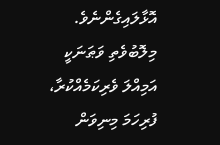އޮޅާލައިގެންނެވެ. މިލޮބުވެތި ވަޠަނަކީ އަމިއްލަ ވެރިކަމެއްކުރާ، ފުރިހަމަ މިނިވަން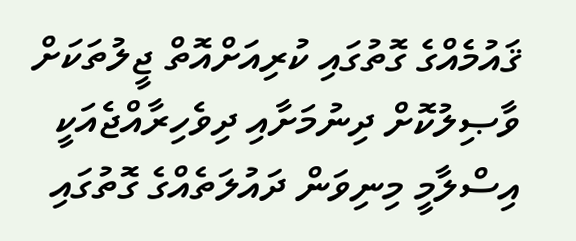ޤައުމެއްގެ ގޮތުގައި ކުރިއަށްއޮތް ޖީލުތަކަށް ވާޞިލުކޮށް ދިނުމަށާއި ދިވެހިރާއްޖެއަކީ އިސްލާމީ މިނިވަން ދައުލަތެއްގެ ގޮތުގައި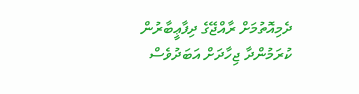ދެމިއޮތުމަށް ރާއްޖޭގެ ދިފާޢީބާރުން ކުރަމުންދާ ޖިހާދަށް އަބަދުވެސް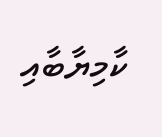ކާމިޔާބާއި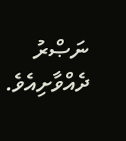ނަޞްރު ދެއްވާށިއެވެ.